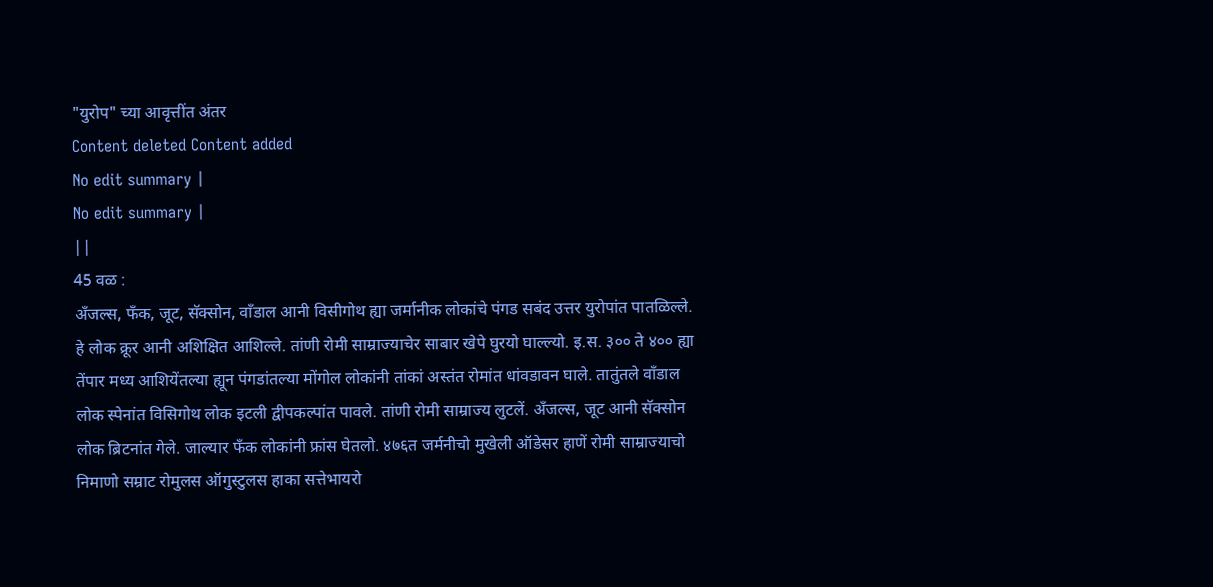"युरोप" च्या आवृत्तींत अंतर
Content deleted Content added
No edit summary |
No edit summary |
||
45 वळ :
अँजल्स, फँक, जूट, सॅक्सोन, वाँडाल आनी विसीगोथ ह्या जर्मानीक लोकांचे पंगड सबंद उत्तर युरोपांत पातळिल्ले. हे लोक क्रूर आनी अशिक्षित आशिल्ले. तांणी रोमी साम्राज्याचेर साबार खेपे घुरयो घाल्ल्यो. इ.स. ३०० ते ४०० ह्या तेंपार मध्य आशियेंतल्या ह्यून पंगडांतल्या मोंगोल लोकांनी तांकां अस्तंत रोमांत धांवडावन घाले. तातुंतले वाँडाल लोक स्पेनांत विसिगोथ लोक इटली द्वीपकल्पांत पावले. तांणी रोमी साम्राज्य लुटलें. अँजल्स, जूट आनी सॅक्सोन लोक ब्रिटनांत गेले. जाल्यार फँक लोकांनी फ्रांस घेतलो. ४७६त जर्मनीचो मुखेली ऑडेसर हाणें रोमी साम्राज्याचो निमाणो सम्राट रोमुलस ऑगुस्टुलस हाका सत्तेभायरो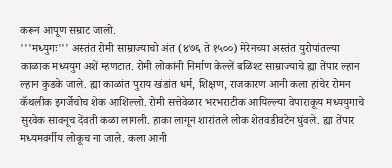करून आपूण सम्राट जालो.
'''मध्युगः''' अस्तंत रोमी साम्राज्याचो अंत (४७६ ते १५००) मेरेनच्या अस्तंत युरोपांतल्या काळाक मध्ययुग अशें म्हणटात. रोमी लोकांनी निर्माण केल्लें बळिश्ट साम्राज्याचे ह्या तेंपार ल्हान ल्हान कुडके जाले. ह्या काळांत पुराय खंडांत धर्म, शिक्षण, राजकारण आनी कला हांचेर रोमन कॅथलीक इगर्जेचोच शेक आशिल्लो. रोमी सत्तेवेळार भरभराटीक आयिल्ल्या वेपाराकूय मध्ययुगाचे सुरवेक सावनूच देंवती कळा लागली. हाका लागून शारांतले लोक शेतवडीवटेन घुंवले. ह्या तेंपार मध्यमवर्गीय लोकूच ना जाले. कला आनी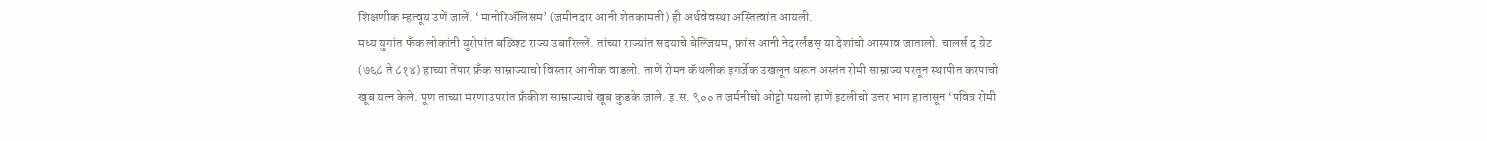शिक्षणीक म्हत्वूय उणें जालें. ‘मानोरिॲलिसम’ (जमीनदार आनी शेतकामती) ही अर्थवेवस्था अस्तित्वांत आयली.
मध्य युगांत फँक लोकांनी युरोपांत बळिश्ट राज्य उबारिल्लें. तांच्या राज्यांत सदयाचे बेल्जियम, फ्रांस आनी नेदरर्लंडस् या देशांचो आस्पाव जातालो. चालर्स द ग्रेट (७६८ ते ८१४) हाच्या तेंपार फ्रँक साम्राज्याचो विस्तार आनीक वाडलो. ताणें रोमन कॅथलीक इगर्जेक उखलून धरून अस्तंत रोमी साम्राज्य परतून स्थापीत करपाचो खूब यत्न केले. पूण ताच्या मरणाउपरांत फ्रँकीश साम्राज्याचे खूब कुडके जाले. इ.स. ९०० त जर्मनीचो ओट्टो पयलो हाणें इटलीचो उत्तर भाग हातासून ‘पवित्र रोमी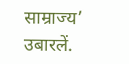साम्राज्य’ उबारलें.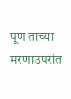पूण ताच्या मरणाउपरांत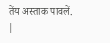तेंय अस्ताक पावलें.
|